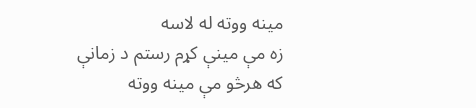مینه ووته له لاسه
زه مې مینې کړم رستم د زمانې
که هرڅو مې مینه ووته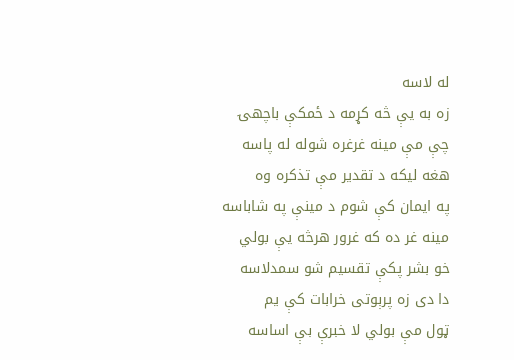له لاسه
زه به یې څه کړمه د ځمکې باچهۍ
چې مې مینه غرغره شوله له پاسه
هغه لیکه د تقدیر مې تذکره وه
په ایمان کې شوم د مینې په شاباسه
مینه غر ده که غرور هرڅه یې بولي
خو بشر پکې تقسیم شو سمدلاسه
دا دی زه پرېوتی خرابات کې یم
ټول مې بولي لا خبرې بې اساسه